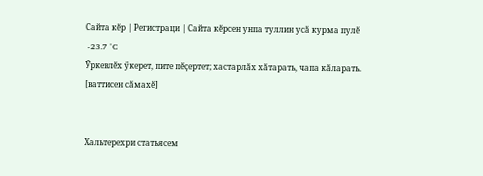Сайта кӗр | Регистраци | Сайта кӗрсен унпа туллин усӑ курма пулӗ
 -23.7 °C
Ӳркевлӗх ӳкерет, пите пӗҫертет; хастарлӑх хӑтарать, чапа кӑларать.
[ваттисен сӑмахӗ]


Хальтерехри статьясем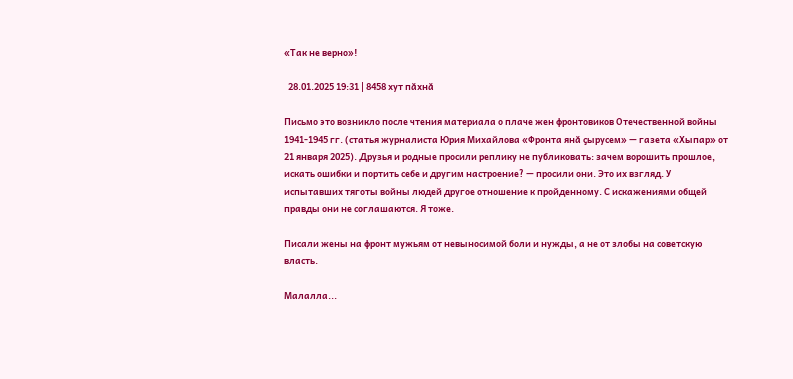«Так не верно»!

  28.01.2025 19:31 | 8458 хут пӑхнӑ

Письмо это возникло после чтения материала о плаче жен фронтовиков Отечественной войны 1941-1945 гг. (статья журналиста Юрия Михайлова «Фронта янӑ ҫырусем» — газета «Хыпар» от 21 января 2025). Друзья и родные просили реплику не публиковать: зачем ворошить прошлое, искать ошибки и портить себе и другим настроение? — просили они. Это их взгляд. У испытавших тяготы войны людей другое отношение к пройденному. С искажениями общей правды они не соглашаются. Я тоже.

Писали жены на фронт мужьям от невыносимой боли и нужды, а не от злобы на советскую власть.

Малалла...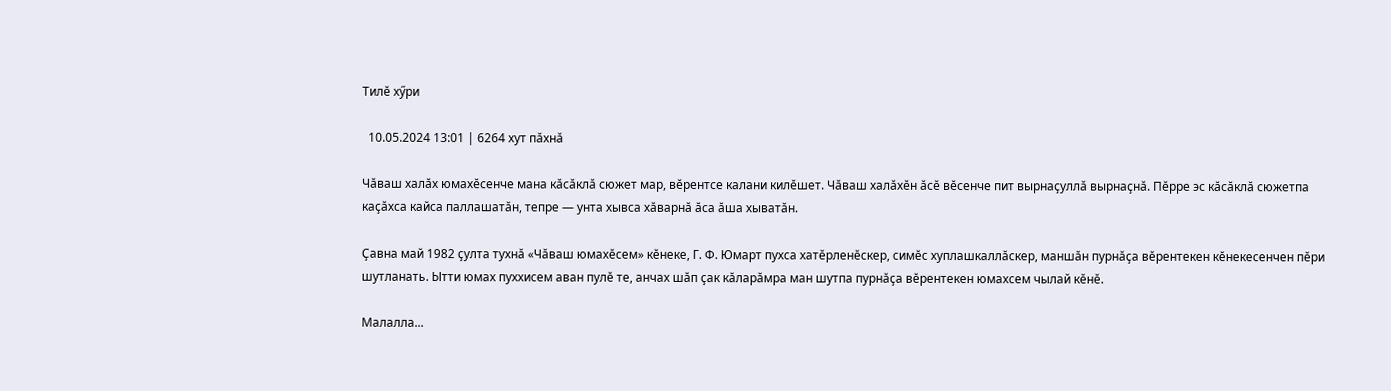Тилӗ хӳри

  10.05.2024 13:01 | 6264 хут пӑхнӑ

Чӑваш халӑх юмахӗсенче мана кӑсӑклӑ сюжет мар, вӗрентсе калани килӗшет. Чӑваш халӑхӗн ӑсӗ вӗсенче пит вырнаҫуллӑ вырнаҫнӑ. Пӗрре эс кӑсӑклӑ сюжетпа каҫӑхса кайса паллашатӑн, тепре — унта хывса хӑварнӑ ӑса ӑша хыватӑн.

Ҫавна май 1982 ҫулта тухнӑ «Чӑваш юмахӗсем» кӗнеке, Г. Ф. Юмарт пухса хатӗрленӗскер, симӗс хуплашкаллӑскер, маншӑн пурнӑҫа вӗрентекен кӗнекесенчен пӗри шутланать. Ытти юмах пуххисем аван пулӗ те, анчах шӑп ҫак кӑларӑмра ман шутпа пурнӑҫа вӗрентекен юмахсем чылай кӗнӗ.

Малалла...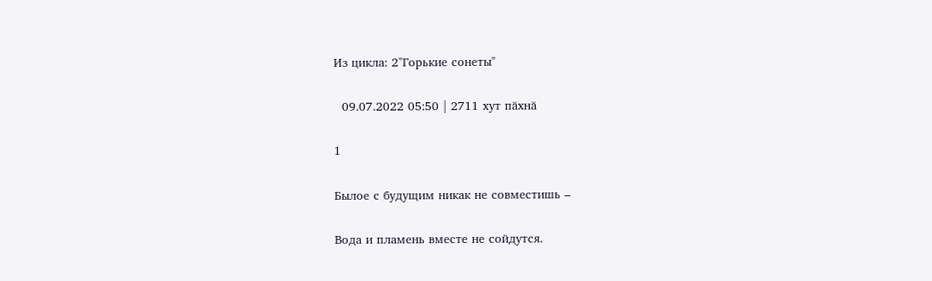Из цикла: 2"Горькие сонеты"

  09.07.2022 05:50 | 2711 хут пӑхнӑ

1

Былое с будущим никак не совместишь –

Вода и пламень вместе не сойдутся.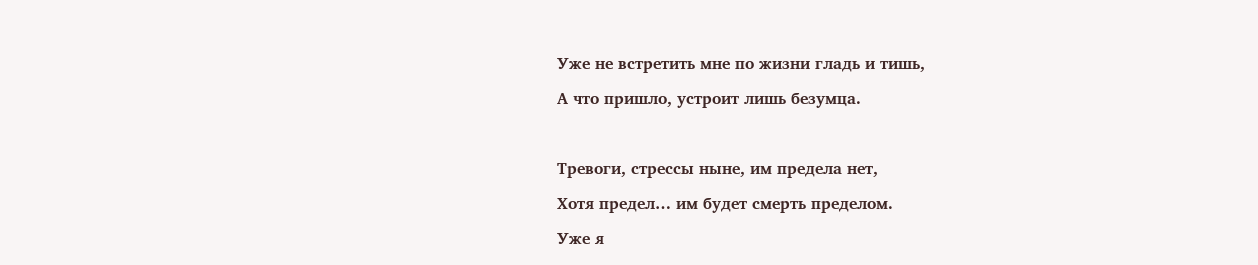Уже не встретить мне по жизни гладь и тишь,

А что пришло, устроит лишь безумца.



Тревоги, стрессы ныне, им предела нет,

Хотя предел… им будет смерть пределом.

Уже я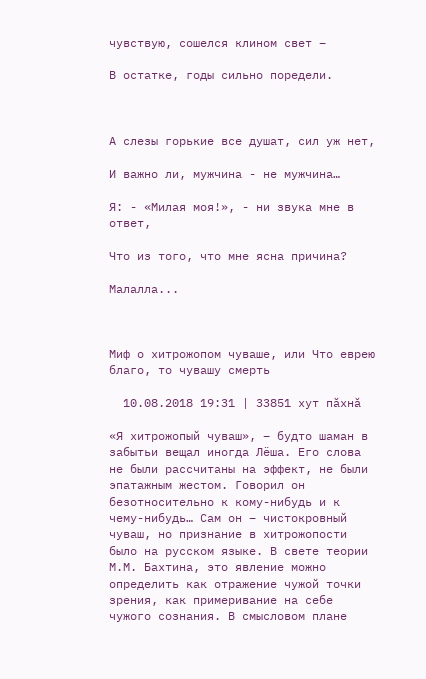чувствую, сошелся клином свет –

В остатке, годы сильно поредели.



А слезы горькие все душат, сил уж нет,

И важно ли, мужчина - не мужчина…

Я: - «Милая моя!», - ни звука мне в ответ,

Что из того, что мне ясна причина?

Малалла...



Миф о хитрожопом чуваше, или Что еврею благо, то чувашу смерть

  10.08.2018 19:31 | 33851 хут пӑхнӑ

«Я хитрожопый чуваш», – будто шаман в забытьи вещал иногда Лёша. Его слова не были рассчитаны на эффект, не были эпатажным жестом. Говорил он безотносительно к кому-нибудь и к чему-нибудь… Сам он – чистокровный чуваш, но признание в хитрожопости было на русском языке. В свете теории М.М. Бахтина, это явление можно определить как отражение чужой точки зрения, как примеривание на себе чужого сознания. В смысловом плане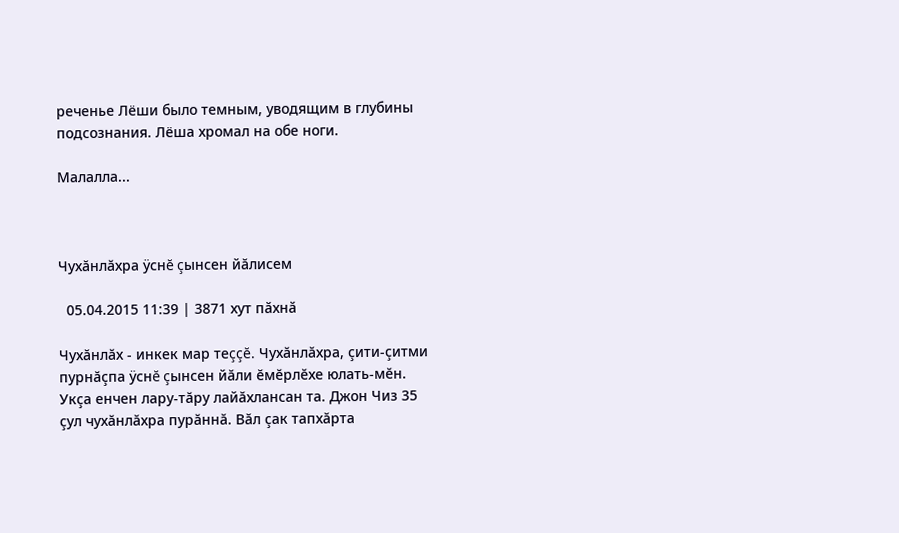реченье Лёши было темным, уводящим в глубины подсознания. Лёша хромал на обе ноги.

Малалла...



Чухăнлăхра ÿснĕ çынсен йăлисем

  05.04.2015 11:39 | 3871 хут пӑхнӑ

Чухăнлăх - инкек мар теççĕ. Чухăнлăхра, çити-çитми пурнăçпа ÿснĕ çынсен йăли ĕмĕрлĕхе юлать-мĕн. Укçа енчен лару-тăру лайăхлансан та. Джон Чиз 35 çул чухăнлăхра пурăннă. Вăл çак тапхăрта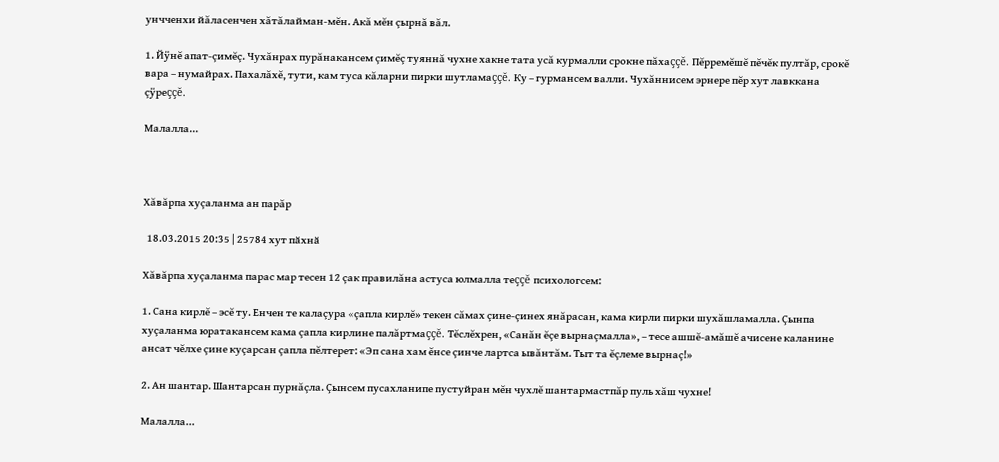унчченхи йăласенчен хăтăлайман-мĕн. Акă мĕн çырнă вăл.

1. Йÿнĕ апат-çимĕç. Чухăнрах пурăнакансем çимĕç туяннă чухне хакне тата усă курмалли срокне пăхаççĕ. Пĕрремĕшĕ пĕчĕк пултăр, срокĕ вара – нумайрах. Пахалăхĕ, тути, кам туса кăларни пирки шутламаççĕ. Ку – гурмансем валли. Чухăннисем эрнере пĕр хут лавккана çÿреççĕ.

Малалла...



Хăвăрпа хуçаланма ан парăр

  18.03.2015 20:35 | 25784 хут пӑхнӑ

Хăвăрпа хуçаланма парас мар тесен 12 çак правилăна астуса юлмалла теççĕ психологсем:

1. Сана кирлĕ – эсĕ ту. Енчен те калаçура «çапла кирлĕ» текен сăмах çине-çинех янăрасан, кама кирли пирки шухăшламалла. Çынпа хуçаланма юратакансем кама çапла кирлине палăртмаççĕ. Тĕслĕхрен, «Санăн ĕçе вырнаçмалла», – тесе ашшĕ-амăшĕ ачисене каланине ансат чĕлхе çине куçарсан çапла пĕлтерет: «Эп сана хам ĕнсе çинче лартса ывăнтăм. Тыт та ĕçлеме вырнаç!»

2. Ан шантар. Шантарсан пурнăçла. Çынсем пусахланипе пустуйран мĕн чухлĕ шантармастпăр пуль хăш чухне!

Малалла...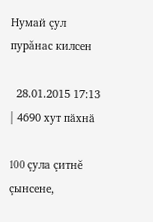Нумай çул пурăнас килсен

  28.01.2015 17:13 | 4690 хут пӑхнӑ

100 çула çитнĕ çынсене,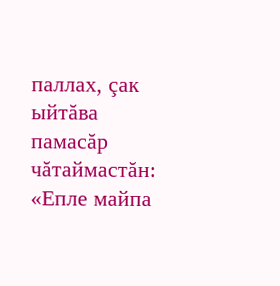паллах, çак ыйтăва памасăр чăтаймастăн: «Епле майпа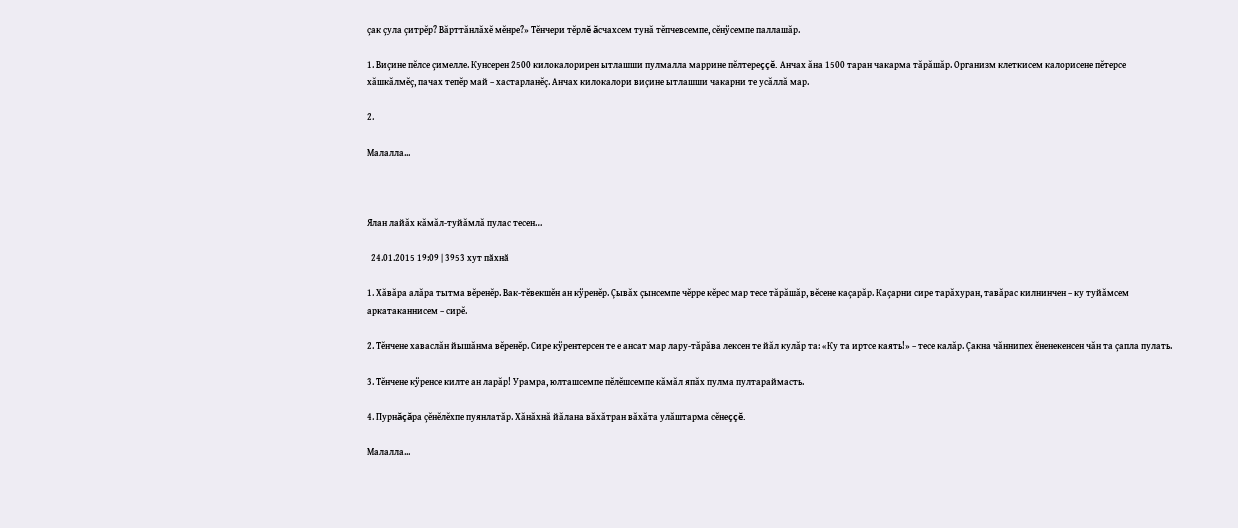çак çула çитрĕр? Вăрттăнлăхĕ мĕнре?» Тĕнчери тĕрлĕ ăсчахсем тунă тĕпчевсемпе, сĕнÿсемпе паллашăр.

1. Виçине пĕлсе çимелле. Кунсерен 2500 килокалорирен ытлашши пулмалла маррине пĕлтереççĕ. Анчах ăна 1500 таран чакарма тăрăшăр. Организм клеткисем калорисене пĕтерсе хăшкăлмĕç, пачах тепĕр май – хастарланĕç. Анчах килокалори виçине ытлашши чакарни те усăллă мар.

2.

Малалла...



Ялан лайăх кăмăл-туйăмлă пулас тесен…

  24.01.2015 19:09 | 3953 хут пӑхнӑ

1. Хăвăра алăра тытма вĕренĕр. Вак-тĕвекшĕн ан кÿренĕр. Çывăх çынсемпе чĕрре кĕрес мар тесе тăрăшăр, вĕсене каçарăр. Каçарни сире тарăхуран, тавăрас килнинчен – ку туйăмсем аркатаканнисем – сирĕ.

2. Тĕнчене хаваслăн йышăнма вĕренĕр. Сире кÿрентерсен те е ансат мар лару-тăрăва лексен те йăл кулăр та: «Ку та иртсе каять!» – тесе калăр. Çакна чăннипех ĕненекенсен чăн та çапла пулать.

3. Тĕнчене кÿренсе килте ан ларăр! Урамра, юлташсемпе пĕлĕшсемпе кăмăл япăх пулма пултараймасть.

4. Пурнăçăра çĕнĕлĕхпе пуянлатăр. Хăнăхнă йăлана вăхăтран вăхăта улăштарма сĕнеççĕ.

Малалла...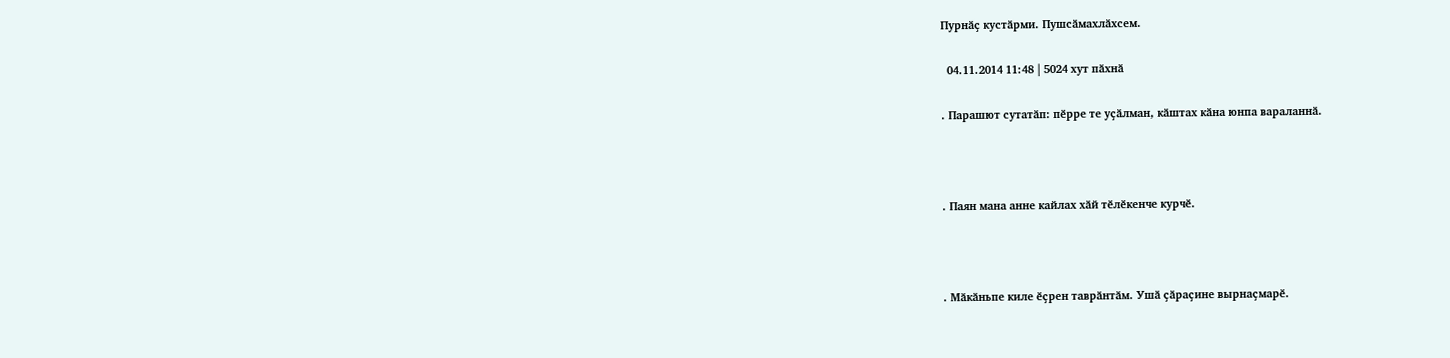Пурнӑҫ кустӑрми. Пушсӑмахлӑхсем.

  04.11.2014 11:48 | 5024 хут пӑхнӑ

. Парашют сутатӑп: пӗрре те уҫӑлман, кӑштах кӑна юнпа вараланнӑ.



. Паян мана анне кайлах хӑй тӗлӗкенче курчӗ.



. Мӑкӑньпе киле ӗҫрен таврӑнтӑм. Ушӑ ҫӑраҫине вырнаҫмарӗ.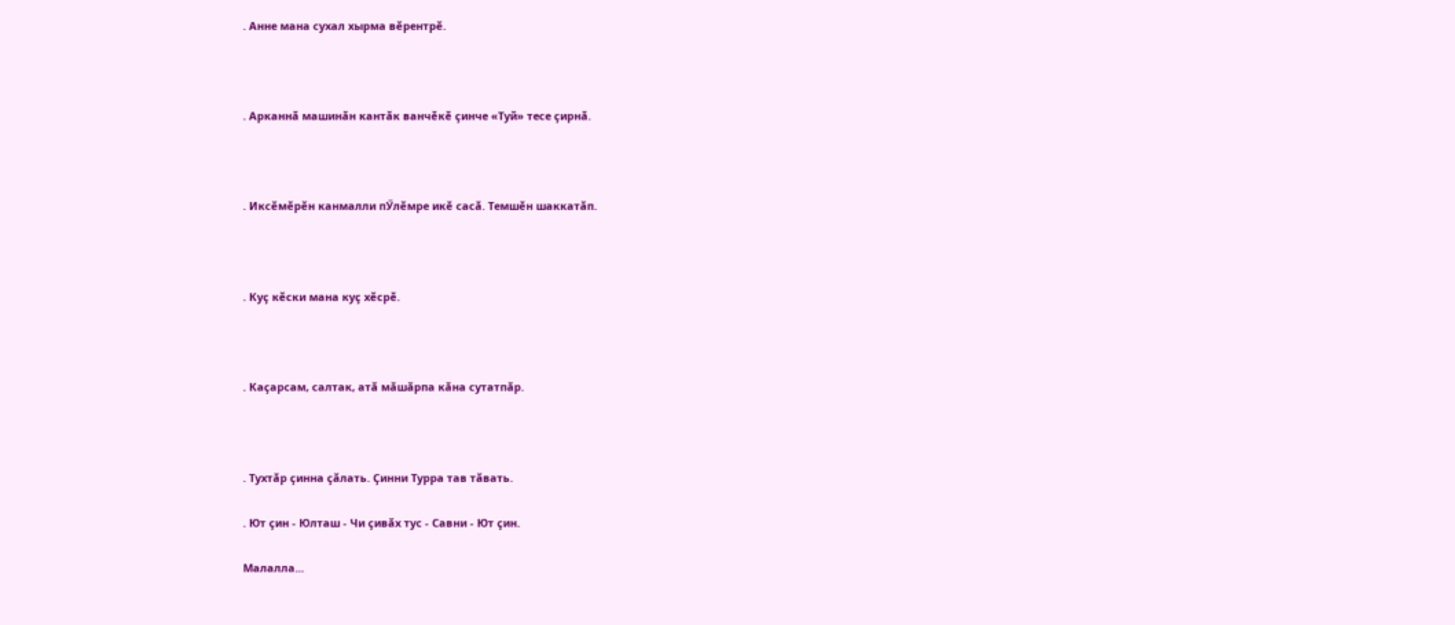. Анне мана сухал хырма вӗрентрӗ.



. Арканнӑ машинӑн кантӑк ванчӗкӗ ҫинче «Туй» тесе ҫирнӑ.



. Иксӗмӗрӗн канмалли пӲлӗмре икӗ сасӑ. Темшӗн шаккатӑп.



. Куҫ кӗски мана куҫ хӗсрӗ.



. Каҫарсам, салтак, атӑ мӑшӑрпа кӑна сутатпӑр.



. Тухтӑр ҫинна ҫӑлать. Ҫинни Турра тав тӑвать.

. Ют ҫин - Юлташ - Чи ҫивӑх тус - Савни - Ют ҫин.

Малалла...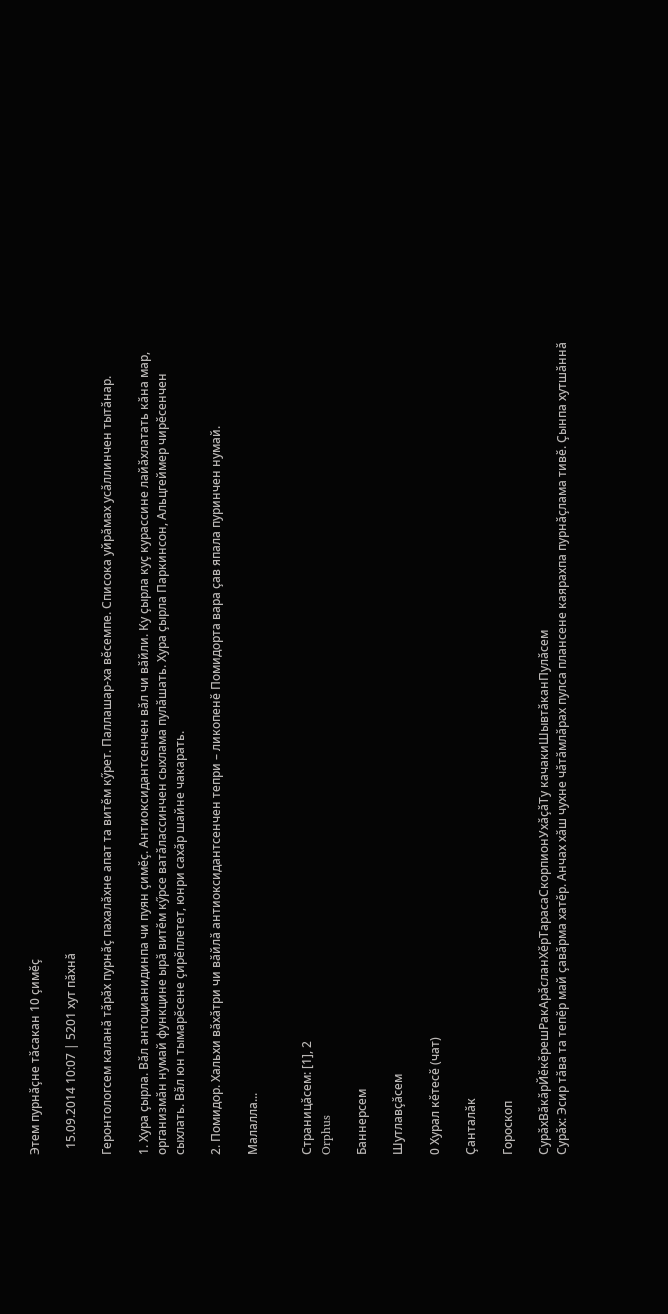Этем пурнӑҫне тӑсакан 10 ҫимӗҫ

  15.09.2014 10:07 | 5201 хут пӑхнӑ

Геронтологсем каланӑ тӑрӑх пурнӑҫ пахалӑхне апат та витӗм кӳрет. Паллашар-ха вӗсемпе. Списока уйрӑмах усӑллинчен тытӑнар.

1. Хура ҫырла. Вӑл антоцианидинпа чи пуян ҫимӗҫ. Антиоксидантсенчен вӑл чи вӑйли. Ку ҫырла куҫ курассине лайӑхлатать кӑна мар, организмӑн нумай функцине ырӑ витӗм кӳрсе ватӑлассинчен сыхлама пулӑшать. Хура ҫырла Паркинсон, Альцгеймер чирӗсенчен сыхлать. Вӑл юн тымарӗсене ҫирӗплетет, юнри сахӑр шайне чакарать.

2. Помидор. Хальхи вӑхӑтри чи вӑйлӑ антиоксидантсенчен тепри – ликопенӗ Помидорта вара ҫав япала пуринчен нумай.

Малалла...


Страницӑсем: [1], 2
Orphus

Баннерсем

Шутлавҫӑсем

0 Хурал кӗтесӗ (чат)

Ҫанталӑк

Гороскоп

СурӑхВӑкӑрЙӗкӗрешРакАрӑсланХӗрТарасаСкорпионУхӑҫӑТу качакиШывтӑканПулӑсем
Сурӑх: Эсир тӑва та тепӗр май ҫавӑрма хатӗр. Анчах хӑш чухне чӑтӑмлӑрах пулса плансене каярахпа пурнӑҫлама тивӗ. Ҫынпа хутшӑннӑ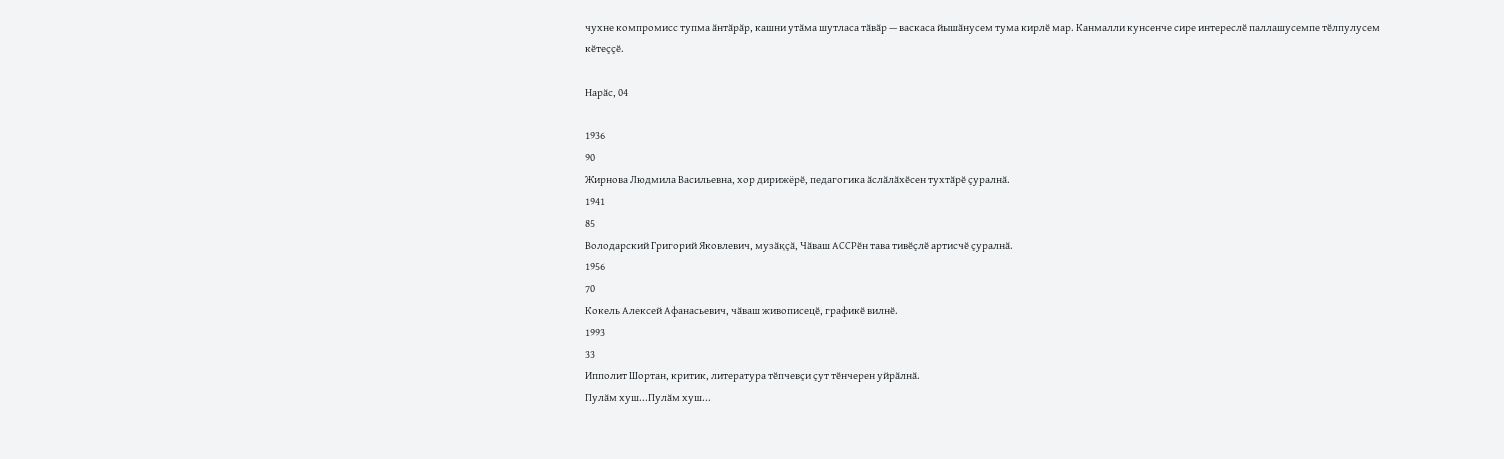чухне компромисс тупма ӑнтӑрӑр, кашни утӑма шутласа тӑвӑр — васкаса йышӑнусем тума кирлӗ мар. Канмалли кунсенче сире интереслӗ паллашусемпе тӗлпулусем кӗтеҫҫӗ.

Нарӑс, 04

1936
90
Жирнова Людмила Васильевна, хор дирижёрӗ, педагогика ӑслӑлӑхӗсен тухтӑрӗ ҫуралнӑ.
1941
85
Володарский Григорий Яковлевич, музӑқҫӑ, Чӑваш АССРӗн тава тивӗҫлӗ артисчӗ ҫуралнӑ.
1956
70
Кокель Алексей Афанасьевич, чӑваш живописецӗ, графикӗ вилнӗ.
1993
33
Ипполит Шортан, критик, литература тӗпчевҫи ҫут тӗнчерен уйрӑлнӑ.
Пулӑм хуш...Пулӑм хуш...